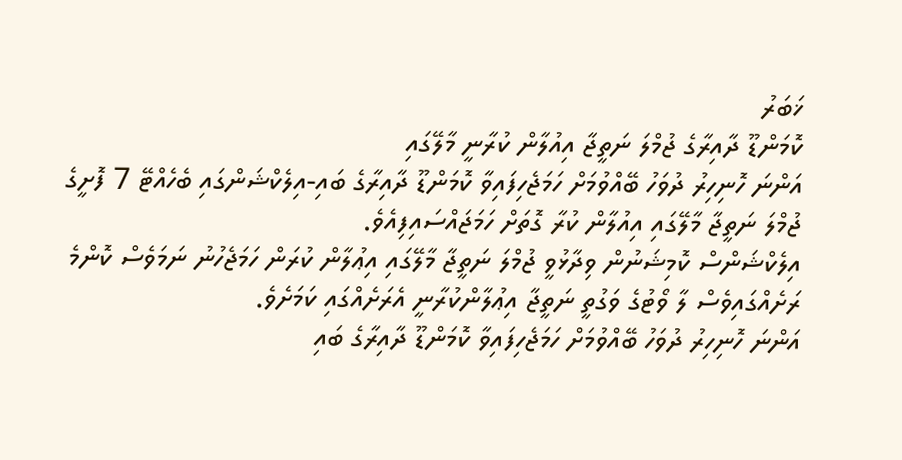ޚަބަރު
ކޮމަންޑޫ ދާއިރާގެ ޖުމްލަ ނަތީޖާ އިއުލާން ކުރާނީ މާލޭގައި
އަންނަ ހޮނިހިރު ދުވަހު ބޭއްވުމަށް ހަމަޖެހިފައިވާ ކޮމަންޑޫ ދާއިރާގެ ބައި-އިލެކްޝަންގައި ބެހެއްޓޭ 7 ފޮށީގެ ޖުމްލަ ނަތީޖާ މާލޭގައި އިއުލާން ކުރާ ގޮތަށް ހަމަޖައްސައިފިއެވެ.
އިލެކްޝަންސް ކޮމިޝަނުން ވިދާޅުވީ ޖުމްލަ ނަތީޖާ މާލޭގައި އިޢުލާން ކުރަން ހަމަޖެހުނު ނަމަވެސް ކޮންމެ ރަށެއްގައިވެސް ލާ ވޯޓުގެ ވަގުތީ ނަތީޖާ އިޢުލާންކުރާނީ އެރަށެއްގައި ކަމަށެވެ.
އަންނަ ހޮނިހިރު ދުވަހު ބޭއްވުމަށް ހަމަޖެހިފައިވާ ކޮމަންޑޫ ދާއިރާގެ ބައި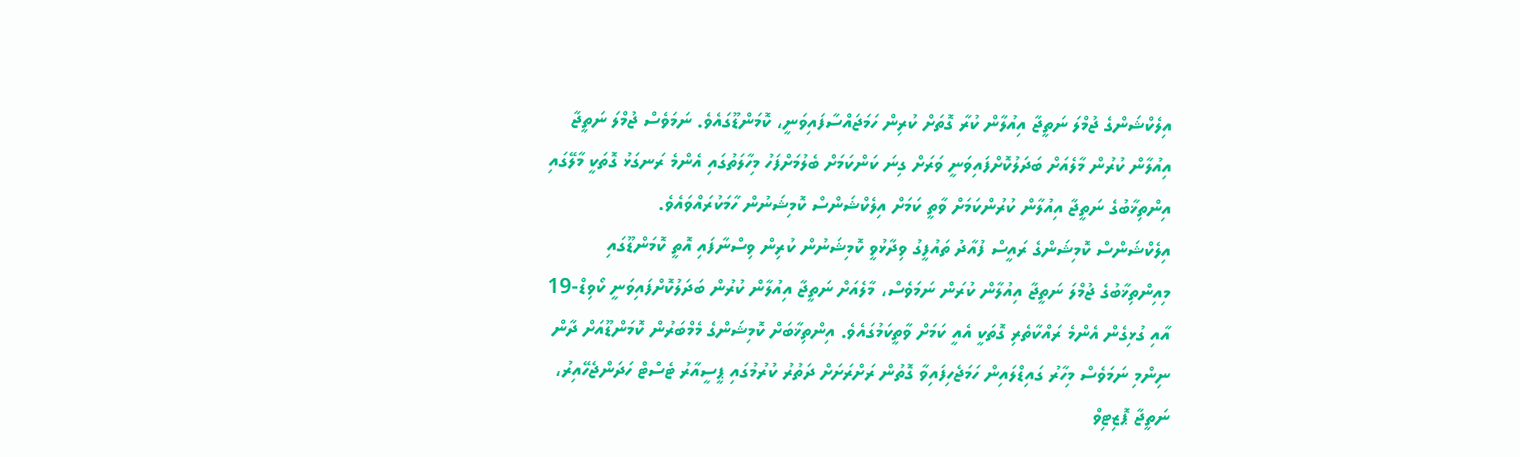އިލެކްޝަންގެ ޖުމްލަ ނަތީޖާ އިއުލާން ކުރާ ގޮތަށް ކުރިން ހަމަޖައްސާފައިވަނީ، ކޮމަންޑޫގައެވެ. ނަމަވެސް ޖުމްލަ ނަތީޖާ އިއުލާން ކުރުން މާލެއަށް ބަދަލުކޮށްފައިވަނީ ވަރަށް ގިނަ ކަންކަމަށް ބެލުމަށްފަހު މިހާލަތުގައި އެންމެ ރަނގަޅު ގޮތަކީ މާލޭގައި އިންތިޚާބުގެ ނަތީޖާ އިއުލާން ކުރުންކަމަށް ވާތީ ކަމަށް އިލެކްޝަންސް ކޮމިޝަނުން ހާމަކުރައްވައެވެ.
އިލެކްޝަންސް ކޮމިޝަންގެ ރައީސް ފުއާދު ތައުފީގު ވިދާޅުވީ ކޮމިޝަނުން ކުރިން ވިސްނާފައި އޮތީ ކޮމަންޑޫގައި މިއިންތިޚާބުގެ ޖުމްލަ ނަތީޖާ އިއުލާން ކުރަން ނަމަވެސް، މާލެއަށް ނަތީޖާ އިއުލާން ކުރުން ބަދަލުކޮށްފައިވަނީ ކޯވިޑް-19 އާއި ގުޅިގެން އެންމެ ރައްކާތެރި ގޮތަކީ އެއީ ކަމަށް ވާތީކަމުގައެވެ. އިންތިޚާބަށް ކޮމިޝަންގެ މެމްބަރުން ކޮމަންޑޫއަށް ދާން ނިންމި ނަމަވެސް މިހާރު ގައިޑްލައިން ހަމަޖެހިފައިވާ ގޮތުން ރަށްރަށަށް ދަތުރު ކުރުމުގައި ޕީސީއާރު ޓެސްޓް ހަދަންޖެހޭއިރު، ނަތީޖާ ޕޮޒިޓިވް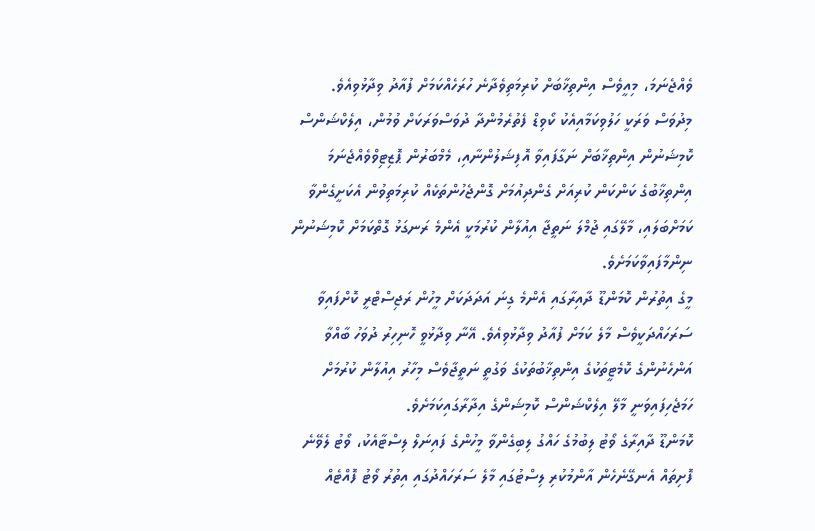ވެއްޖެނަމަ، މިއީވެސް އިންތިޚާބަށް ކުރިމަތިވެދާނެ ހުރަހެއްކަމަށް ފުއާދު ވިދާޅުވިއެވެ.
މިދުވަސް ވަރަކީ ހަލުވިކަމާއިއެކު ކޯވިޑް ފެތުރެމުންދާ ދުވަސްވަރަކަށް ވުމުން، އިލެކްޝަންސް ކޮމިޝަނުން އިންތިޚާބަށް ނަގާފައިވާ އޮފިޝަލުންނާއި، މެމްބަރުން ޕޮޒިޓިވްވެއްޖެނަމަ އިންތިޚާބުގެ ކަންކަން ކުރިއަށް ގެންދިއުމަށް ގޮންޖެހުންތަކެއް ކުރިމަތިވުން އެކަށީގެންވާ ކަމަށްބަލައި، މާލޭގައި ޖުމްލަ ނަތީޖާ އިއުލާން ކުރުމަކީ އެންމެ ރަނގަޅު ގޮތްކަމަށް ކޮމިޝަނުން ނިންމާފައިވާކަމަށެވެ.
މީގެ އިތުރުން ކޮމަންޑޫ ދާއިރާގައި އެންމެ ގިނަ އަދަދަކަށް މީހުން ރަޖިސްޓްރީ ކޮށްފައިވާ ސަރަހައްދަކީވެސް މާލެ ކަމަށް ފުއާދު ވިދާޅުވިއެވެ. އޭނާ ވިދާޅުވީ ހޮނިހިރު ދުވަހު ބާއްވާ އަންހެނުންގެ ކޮމެޓީތަކުގެ އިންތިޚާބުތަކުގެ ވަގުތީ ނަތީޖާވެސް މިހާރު އިއުލާން ކުރުމަށް ހަމަޖެހިފައިވަނީ މާލޭ އިލެކްޝަންސް ކޮމިޝަންގެ އިދާރާގައިކަމަށެވެ.
ކޮމަންޑޫ ދާއިރާގެ ވޯޓު ލިބުމުގެ ހައްގު ލިބިގެންވާ މީހުންގެ ފައިނަލް ލިސްޓާއެކު، ވޯޓު ލެވޭނެ ފޮށިތައް އެނގޭނެހެން އާންމުކުރި ލިސްޓުގައި މާލެ ސަރަހައްދުގައި އިތުރު ވޯޓު ފޮއްޓެއް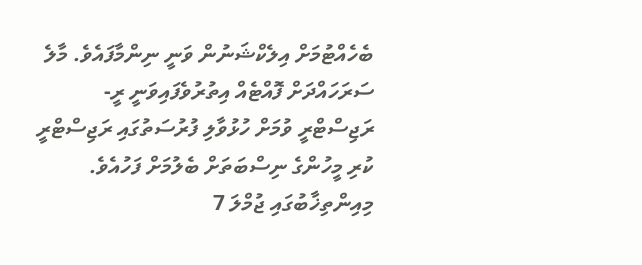ބެހެއްޓުމަށް އިލެކްޝަނުން ވަނީ ނިންމާފައެވެ. މާލެ ސަރަހައްދަށް ފޮއްޓެއް އިތުރުވެފައިވަނީ ރީ-ރަޖިސްޓްރީ ވުމަށް ހުޅުވާލި ފުރުސަތުގައި ރަޖިސްޓްރީ ކުރި މީހުންގެ ނިސްބަތަށް ބެލުމަށް ފަހުއެވެ. މިއިންތިޚާބުގައި ޖުމްލަ 7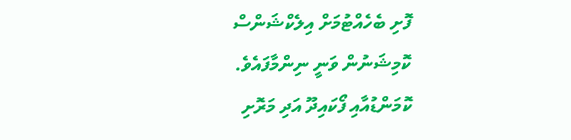ފޮށި ބެހެއްޓުމަށް އިލެކްޝަންސް ކޮމިޝަނުން ވަނީ ނިންމާފައެވެ.
ކޮމަންޑުއާއި ފޯކައިދޫ އަދި މަރޮށި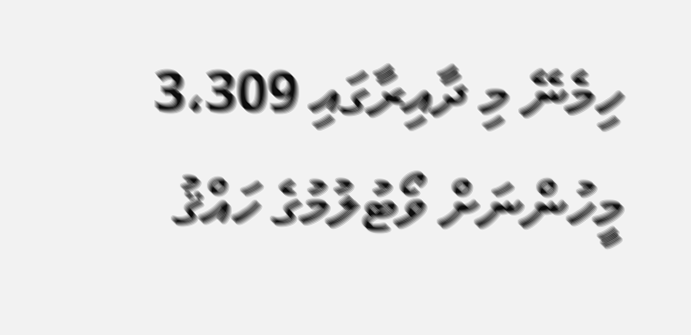ހިމެނޭ މި ދާއިރާގައި 3،309 މީހުންނަށް ވޯޓުލުމުގެ ހައްޤު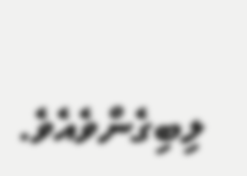ލިބިގެންވެއެވެ.